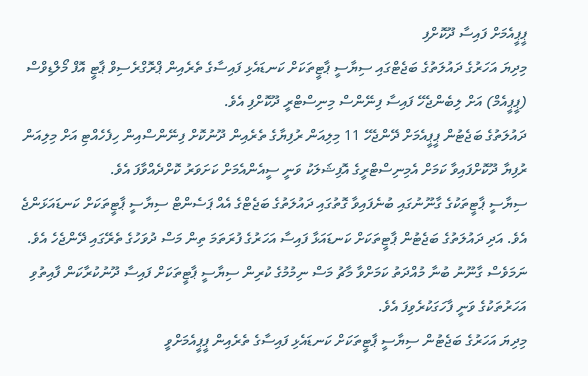ޕީޕީއެމަށް ފައިސާ ދޫކޮށްފި
މިދިޔަ އަހަރުގެ ދައުލަތުގެ ބަޖެޓްގައި ސިޔާސީ ޕާޓީތަކަށް ކަނޑައެޅި ފައިސާގެ ތެރެއިން ޕްރޮގްރެސިވް ޕާޓީ އޮފް މޯލްޑިވްސް (ޕީޕީއެމް) އަށް ލިބެންޖެހޭ ފައިސާ ފިނޭންސް މިނިސްޓްރީ ދޫކޮށްފި އެވެ.
ދައުލަތުގެ ބަޖެޓުން ޕީޕީއެމަށް ދޭންޖެހޭ 11 މިލިއަން ރުފިޔާގެ ތެރެއިން ދޫނުކޮށް ފިނޭންސްއިން ހިފެހެއްޓި އަށް މިލިއަން ރުފިޔާ ދޫކޮށްފައިވާ ކަމަށް އެމިނިސްޓްރީގެ އޮފިޝަލަކު ވަނީ ސީއެންއެމަށް ކަށަވަރު ކޮށްދެއްވާފަ އެވެ.
ސިޔާސީ ޕާޓީތަކުގެ ގާނޫނުގައި ބުނެފައިވާ ގޮތުގައި ދައުލަތުގެ ބަޖެޓްގެ އެއް ޕަސެންޓް ސިޔާސީ ޕާޓީތަކަށް ކަނޑައަޅަންޖެ އެވެ. އަދި ދައުލަތުގެ ބަޖެޓުން ޕާޓީތަކަށް ކަނޑައަޅާ ފައިސާ އަހަރުގެ ފުރަތަމަ ތިން މަސް ދުވަހުގެ ތެރޭގައި ދޭންޖެހެ އެވެ.
ނަމަވެސް ގާނޫނު ބުނާ މުއްދަތު ކަމަށްވާ މާޗު މަސް ނިމުމުގެ ކުރިން ސިޔާސީ ޕާޓީތަކަށް ފައިސާ ދޫނުކުރާކަން ފާއިތުވި އަހަރުތަކުގެ ވަނީ ފާހަގަކުރެވިފަ އެވެ.
މިދިޔަ އަހަރުގެ ބަޖެޓުން ސިޔާސީ ޕާޓީތަކަށް ކަނޑައެޅި ފައިސާގެ ތެރެއިން ޕީޕީއެމަށްވީ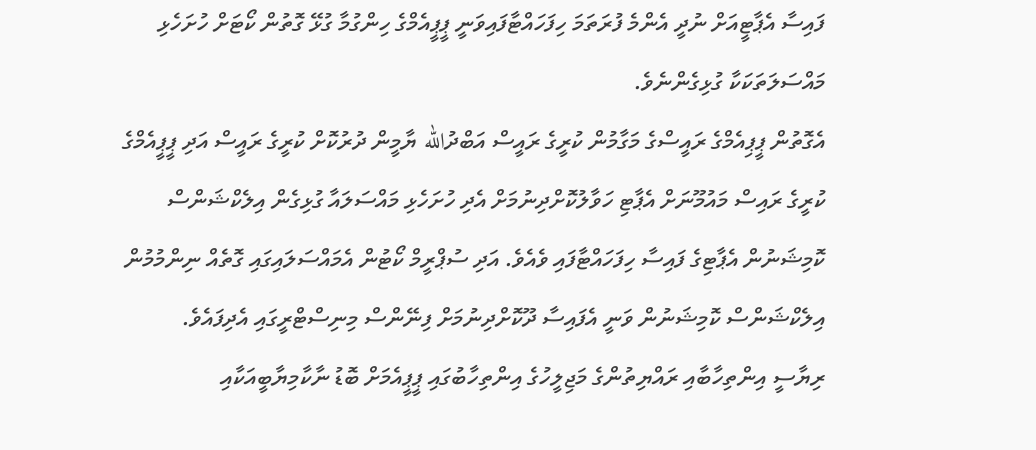ފައިސާ އެޕާޓީއަށް ނުދީ އެންމެ ފުރަތަމަ ހިފަހައްޓާފައިވަނީ ޕީޕީއެމްގެ ހިންގުމާ ގުޅޭ ގޮތުން ކޯޓަށް ހުށަހެޅި މައްސަލަތަކަކާ ގުޅިގެންނެވެ.
އެގޮތުން ޕީޕިއެމްގެ ރައީސްގެ މަގާމުން ކުރީގެ ރައީސް އަބްދުالله ޔާމީން ދުރުކޮށް ކުރީގެ ރައީސް އަދި ޕީޕީއެމްގެ ކުރީގެ ރައިސް މައުމޫނަށް އެޕާޓި ހަވާލުކޮށްދިނުމަށް އެދި ހުށަހެޅި މައްސަލައާ ގުޅިގެން އިލެކްޝަންސް ކޮމިޝަނުން އެޕާޓިގެ ފައިސާ ހިފަހައްޓާފައި ވެއެވެ. އަދި ސުޕްރީމް ކޯޓުން އެމައްސަލައިގައި ގޮތެއް ނިންމުމުން އިލެކްޝަންސް ކޮމިޝަނުން ވަނީ އެފައިސާ ދޫކޮށްދިނުމަށް ފިނޭންސް މިނިސްޓްރީގައި އެދިފައެވެ.
ރިޔާސީ އިންތިހާބާއި ރައްޔިތުންގެ މަޖިލީހުގެ އިންތިހާބުގައި ޕީޕީއެމަށް ބޮޑު ނާކާމިޔާބީއަކާއި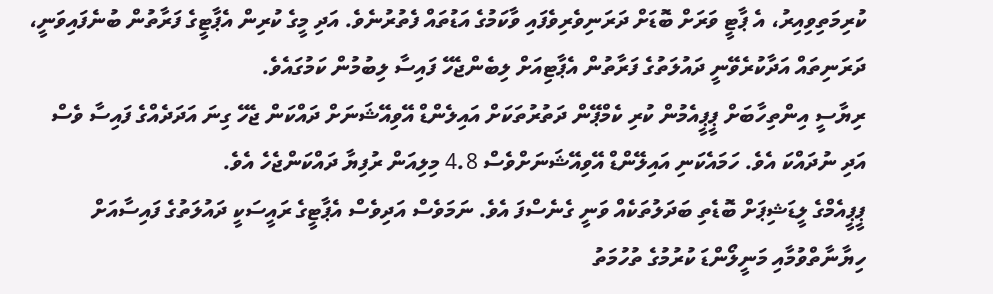ކުރިމަތިވިއިރު، އެ ޕާޓީ ވަރަށް ބޮޑަށް ދަރަނިވެރިވެފައި ވާކަމުގެ އަޑުތައް ފެތުރުނެވެ. އަދި މީގެ ކުރިން އެޕާޓީގެ ފަރާތުން ބުނެފައިވަނީ، ދަރަނިތައް އަދާކުރެވޭނީ ދައުލަތުގެ ފަރާތުން އެޕާޓިއަށް ލިބެންޖެހޭ ފައިސާ ލިބުމުން ކަމުގައެވެ.
ރިޔާސީ އިންތިހާބަށް ޕީޕީއެމުން ކުރި ކެމްޕޭން ދަތުރުތަކަށް އައިލެންޑް އޭވިއޭޝަނަށް ދައްކަން ޖެހޭ ގިނަ އަދަދެއްގެ ފައިސާ ވެސް އަދި ނުދައްކަ އެވެ. ހަމައެކަނި އައިލޭންޑް އޭވިއޭޝަނަށްވެސް 4.8 މިލިއަން ރުފިޔާ ދައްކަންޖެހެ އެވެ.
ޕީޕީއެމްގެ ލީޑަޝިޕަށް ބޮޑެތި ބަދަލުތަކެއް ވަނީ ގެނެސްފަ އެވެ. ނަމަވެސް އަދިވެސް އެޕާޓީގެ ރައީސަކީ ދައުލަތުގެ ފައިސާއަށް ހިޔާނާތްވުމާއި މަނީލޯންޑަ ކުރުމުގެ ތުހުމަތު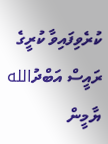ކުރެވިފައިވާ ކުރީގެ ރައީސް އަބްދުالله ޔާމީން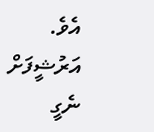އެވެ.
އަރުޝީފަށް ނެގީ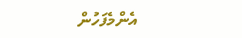އެންމެފަހުން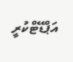އަޕްޑޭޓްކުރީ